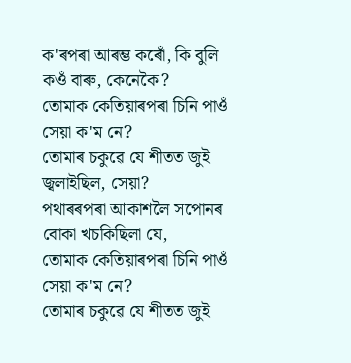ক'ৰপৰা আৰম্ভ কৰোঁ, কি বুলি কওঁ বাৰু, কেনেকৈ?
তোমাক কেতিয়াৰপৰা চিনি পাওঁ সেয়া ক'ম নে?
তোমাৰ চকুৱে যে শীতত জুই জ্বলাইছিল, সেয়া?
পথাৰৰপৰা আকাশলৈ সপোনৰ বোকা খচকিছিলা যে,
তোমাক কেতিয়াৰপৰা চিনি পাওঁ সেয়া ক'ম নে?
তোমাৰ চকুৱে যে শীতত জুই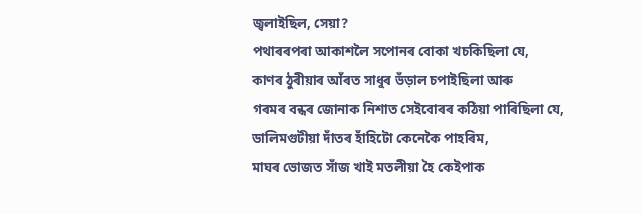জ্বলাইছিল, সেয়া?
পথাৰৰপৰা আকাশলৈ সপোনৰ বোকা খচকিছিলা যে,
কাণৰ ঠুৰীয়াৰ আঁৰত সাধুৰ ভঁড়াল চপাইছিলা আৰু
গৰমৰ বন্ধৰ জোনাক নিশাত সেইবোৰৰ কঠিয়া পাৰিছিলা যে,
ডালিমগুটীয়া দাঁতৰ হাঁহিটো কেনেকৈ পাহৰিম,
মাঘৰ ভোজত সাঁজ খাই মতলীয়া হৈ কেইপাক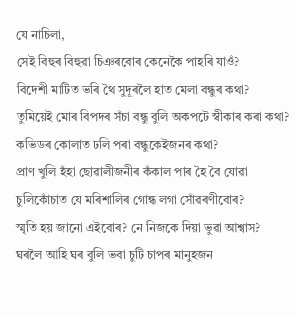যে নাচিলা,
সেই বিহুৰ বিহুৱা চিঞৰবোৰ কেনেকৈ পাহৰি যাওঁ?
বিদেশী মাটিত ভৰি থৈ সুদূৰলৈ হাত মেলা বন্ধুৰ কথা?
তুমিয়েই মোৰ বিপদৰ সঁচা বন্ধু বুলি অকপটে স্বীকাৰ কৰা কথা?
কভিডৰ কোলাত ঢলি পৰা বন্ধুকেইজনৰ কথা?
প্ৰাণ খুলি হঁহা ছোৱালীজনীৰ কঁকাল পাৰ হৈ বৈ যোৱা
চুলিকোঁচাত যে মৰিশালিৰ গোন্ধ লগা সোঁৱৰণীবোৰ?
স্মৃতি হয় জানো এইবোৰ? নে নিজকে দিয়া ভুৱা আশ্বাস?
ঘৰলৈ আহি ঘৰ বুলি ভবা চুটি চাপৰ মানুহজন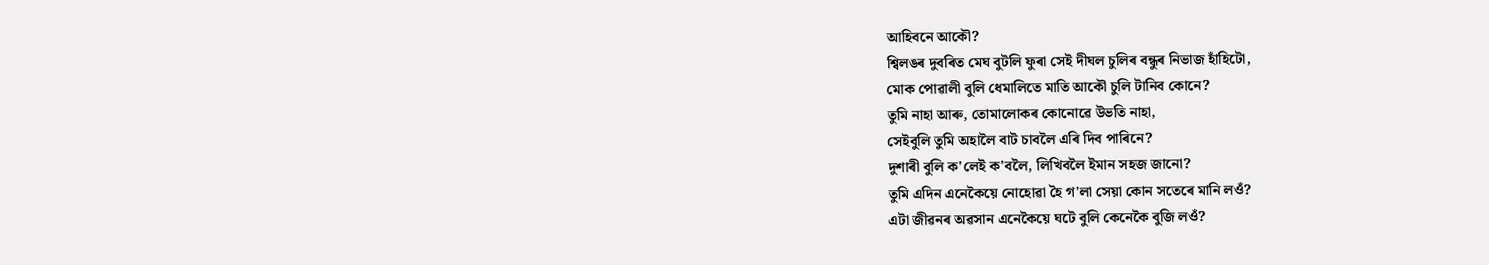আহিবনে আকৌ?
শ্বিলঙৰ দুবৰিত মেঘ বুটলি ফুৰা সেই দীঘল চুলিৰ বন্ধুৰ নিভাজ হাঁহিটো,
মোক পোৱালী বুলি ধেমালিতে মাতি আকৌ চুলি টানিব কোনে?
তুমি নাহা আৰু, তোমালোকৰ কোনোৱে উভতি নাহা,
সেইবুলি তুমি অহালৈ বাট চাবলৈ এৰি দিব পাৰিনে?
দুশাৰী বুলি ক'লেই ক'বলৈ, লিখিবলৈ ইমান সহজ জানো?
তুমি এদিন এনেকৈয়ে নোহোৱা হৈ গ'লা সেয়া কোন সতেৰে মানি লওঁ?
এটা জীৱনৰ অৱসান এনেকৈয়ে ঘটে বুলি কেনেকৈ বুজি লওঁ?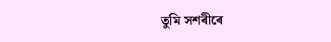তুমি সশৰীৰে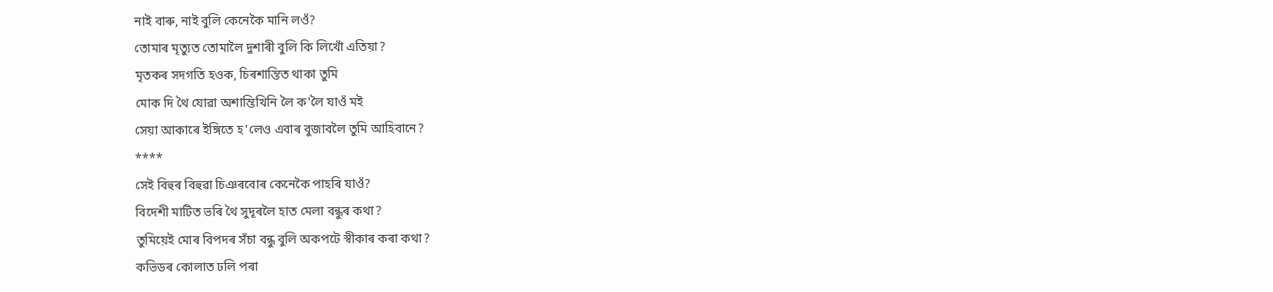নাই বাৰু, নাই বুলি কেনেকৈ মানি লওঁ?
তোমাৰ মৃত্যুত তোমালৈ দুশাৰী বুলি কি লিখোঁ এতিয়া?
মৃতকৰ সদগতি হওক, চিৰশান্তিত থাকা তুমি
মোক দি থৈ যোৱা অশান্তিখিনি লৈ ক'লৈ যাওঁ মই
সেয়া আকাৰে ইঙ্গিতে হ'লেও এবাৰ বুজাবলৈ তুমি আহিবানে?
****
সেই বিহুৰ বিহুৱা চিঞৰবোৰ কেনেকৈ পাহৰি যাওঁ?
বিদেশী মাটিত ভৰি থৈ সুদূৰলৈ হাত মেলা বন্ধুৰ কথা?
তুমিয়েই মোৰ বিপদৰ সঁচা বন্ধু বুলি অকপটে স্বীকাৰ কৰা কথা?
কভিডৰ কোলাত ঢলি পৰা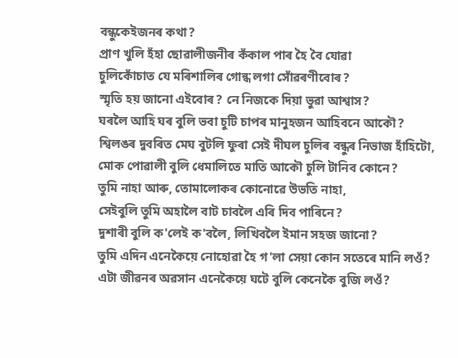বন্ধুকেইজনৰ কথা?
প্ৰাণ খুলি হঁহা ছোৱালীজনীৰ কঁকাল পাৰ হৈ বৈ যোৱা
চুলিকোঁচাত যে মৰিশালিৰ গোন্ধ লগা সোঁৱৰণীবোৰ?
স্মৃতি হয় জানো এইবোৰ? নে নিজকে দিয়া ভুৱা আশ্বাস?
ঘৰলৈ আহি ঘৰ বুলি ভবা চুটি চাপৰ মানুহজন আহিবনে আকৌ?
শ্বিলঙৰ দুবৰিত মেঘ বুটলি ফুৰা সেই দীঘল চুলিৰ বন্ধুৰ নিভাজ হাঁহিটো,
মোক পোৱালী বুলি ধেমালিতে মাতি আকৌ চুলি টানিব কোনে?
তুমি নাহা আৰু, তোমালোকৰ কোনোৱে উভতি নাহা,
সেইবুলি তুমি অহালৈ বাট চাবলৈ এৰি দিব পাৰিনে?
দুশাৰী বুলি ক'লেই ক'বলৈ, লিখিবলৈ ইমান সহজ জানো?
তুমি এদিন এনেকৈয়ে নোহোৱা হৈ গ'লা সেয়া কোন সতেৰে মানি লওঁ?
এটা জীৱনৰ অৱসান এনেকৈয়ে ঘটে বুলি কেনেকৈ বুজি লওঁ?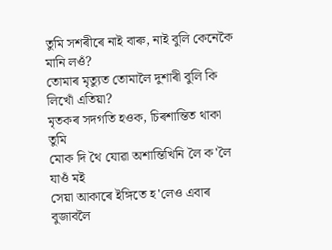তুমি সশৰীৰে নাই বাৰু, নাই বুলি কেনেকৈ মানি লওঁ?
তোমাৰ মৃত্যুত তোমালৈ দুশাৰী বুলি কি লিখোঁ এতিয়া?
মৃতকৰ সদগতি হওক, চিৰশান্তিত থাকা তুমি
মোক দি থৈ যোৱা অশান্তিখিনি লৈ ক'লৈ যাওঁ মই
সেয়া আকাৰে ইঙ্গিতে হ'লেও এবাৰ বুজাবলৈ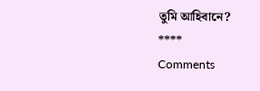তুমি আহিবানে?
****
Comments